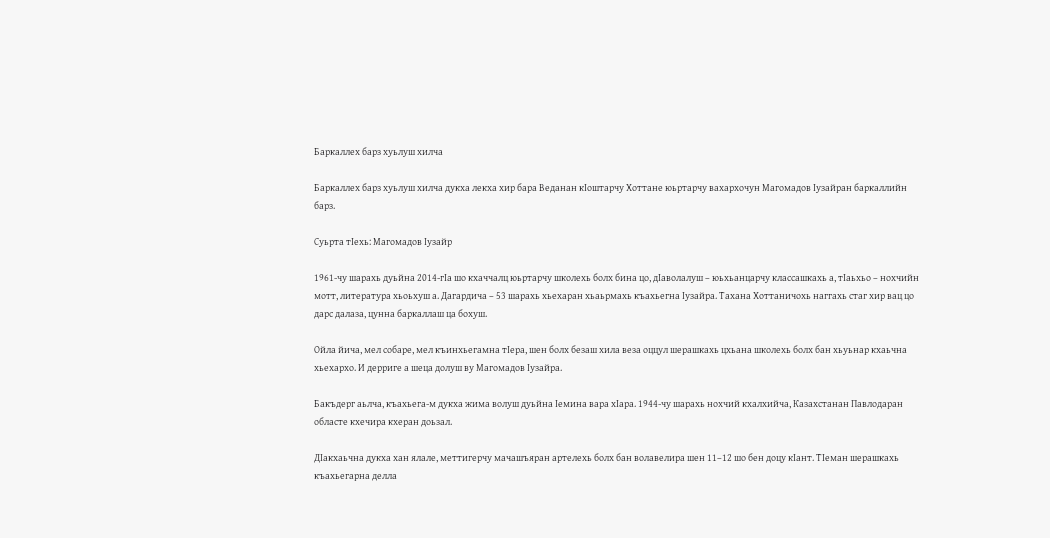Баркаллех барз хуьлуш хилча

Баркаллех барз хуьлуш хилча дукха лекха хир бара Веданан кIоштарчу Хоттане юьртарчу вахархочун Магомадов Iузайран баркаллийн барз.

Суьрта тIехь: Магомадов Iузайр

1961-чу шарахь дуьйна 2014-гIа шо кхаччалц юьртарчу школехь болх бина цо, дIаволалуш – юьхьанцарчу классашкахь а, тIаьхьо – нохчийн мотт, литература хьоьхуш а. Дагардича – 53 шарахь хьехаран хьаьрмахь къахьегна Iузайра. Тахана Хоттаничохь наггахь стаг хир вац цо дарс далаза, цунна баркаллаш ца бохуш.

Ойла йича, мел собаре, мел къинхьегамна тIера, шен болх безаш хила веза оццул шерашкахь цхьана школехь болх бан хьуьнар кхаьчна хьехархо. И дерриге а шеца долуш ву Магомадов Iузайра.

Бакъдерг аьлча, къахьега-м дукха жима волуш дуьйна Iемина вара хIара. 1944-чу шарахь нохчий кхалхийча, Казахстанан Павлодаран областе кхечира кхеран доьзал.

ДIакхаьчна дукха хан ялале, меттигерчу мачашъяран артелехь болх бан волавелира шен 11–12 шо бен доцу кIант. ТIеман шерашкахь къахьегарна делла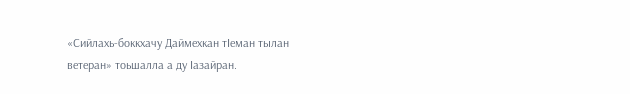«Сийлахь-боккхачу Даймехкан тIеман тылан ветеран» тоьшалла а ду Iазайран.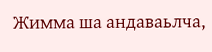Жимма ша андаваьлча,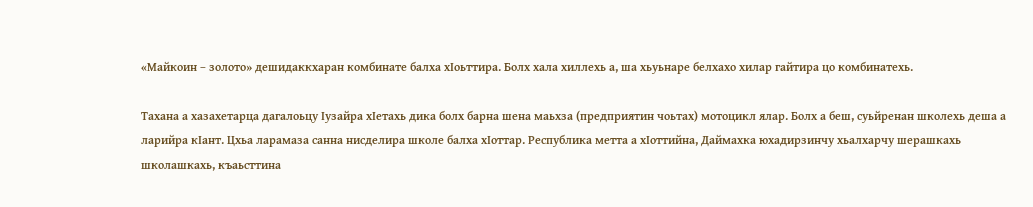«Майкоин – золото» дешидаккхаран комбинате балха хIоьттира. Болх хала хиллехь а, ша хьуьнаре белхахо хилар гайтира цо комбинатехь.

Тахана а хазахетарца дагалоьцу Iузайра хIетахь дика болх барна шена маьхза (предприятин чоьтах) мотоцикл ялар. Болх а беш, суьйренан школехь деша а ларийра кIант. Цхьа ларамаза санна нисделира школе балха хIоттар. Республика метта а хIоттийна, Даймахка юхадирзинчу хьалхарчу шерашкахь школашкахь, къаьсттина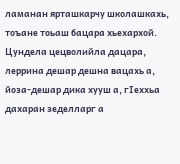ламанан ярташкарчу школашкахь, тоъане тоьаш бацара хьехархой. Цундела цецволийла дацара, леррина дешар дешна вацахь а, йоза-дешар дика хууш а, гIеххьа дахаран зеделларг а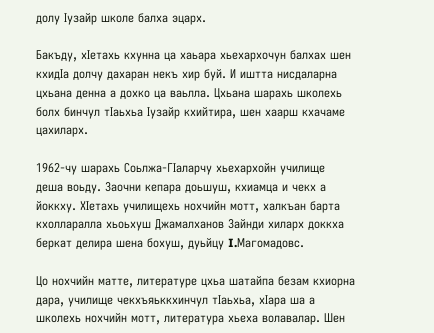долу Iузайр школе балха эцарх.

Бакъду, хIетахь кхунна ца хаьара хьехархочун балхах шен кхидIа долчу дахаран некъ хир буй. И иштта нисдаларна цхьана денна а дохко ца ваьлла. Цхьана шарахь школехь болх бинчул тIаьхьа Iузайр кхийтира, шен хаарш кхачаме цахиларх.

1962-чу шарахь Соьлжа-ГIаларчу хьехархойн училище деша воьду. Заочни кепара доьшуш, кхиамца и чекх а йоккху. ХIетахь училищехь нохчийн мотт, халкъан барта кхолларалла хьоьхуш Джамалханов Зайнди хиларх доккха беркат делира шена бохуш, дуьйцу I.Магомадовс.

Цо нохчийн матте, литературе цхьа шатайпа безам кхиорна дара, училище чекхъяьккхинчул тIаьхьа, хIара ша а школехь нохчийн мотт, литература хьеха волавалар. Шен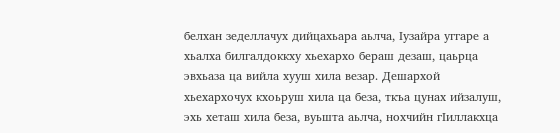белхан зеделлачух дийцахьара аьлча, Iузайра уггаре а хьалха билгалдоккху хьехархо бераш дезаш, цаьрца эвхьаза ца вийла хууш хила везар. Дешархой хьехархочух кхоьруш хила ца беза, ткъа цунах ийзалуш, эхь хеташ хила беза, вуьшта аьлча, нохчийн гIиллакхца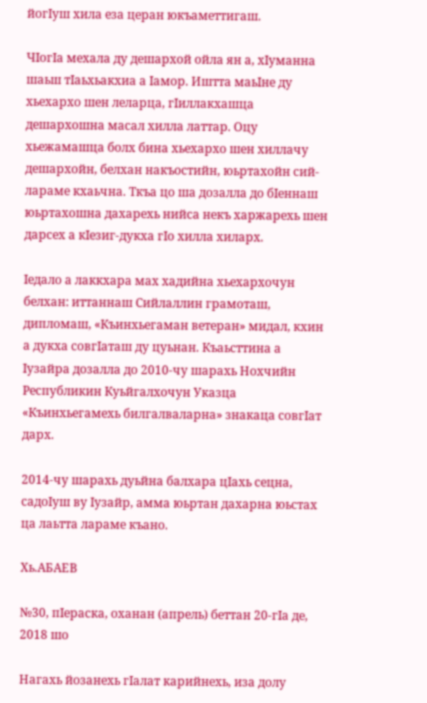йогIуш хила еза церан юкъаметтигаш.

ЧIогIа мехала ду дешархой ойла ян а, хIуманна шаьш тIаьхьакхиа а Iамор. Иштта маьIне ду хьехархо шен леларца, гIиллакхашца дешархошна масал хилла латтар. Оцу хьежамашца болх бина хьехархо шен хиллачу дешархойн, белхан накъостийн, юьртахойн сий-лараме кхаьчна. Ткъа цо ша дозалла до бIеннаш юьртахошна дахарехь нийса некъ харжарехь шен дарсех а кIезиг-дукха гIо хилла хиларх.

Iедало а лаккхара мах хадийна хьехархочун белхан: иттаннаш Сийлаллин грамоташ, дипломаш, «Къинхьегаман ветеран» мидал, кхин а дукха совгIаташ ду цуьнан. Къаьсттина а Iузайра дозалла до 2010-чу шарахь Нохчийн Республикин Куьйгалхочун Указца «Къинхьегамехь билгалваларна» знакаца совгIат дарх.

2014-чу шарахь дуьйна балхара цIахь сецна, садоIуш ву Iузайр, амма юьртан дахарна юьстах ца лаьтта лараме къано.

Хь.АБАЕВ

№30, пIераска, оханан (апрель) беттан 20-гIа де, 2018 шо

Нагахь йозанехь гIалат карийнехь, иза долу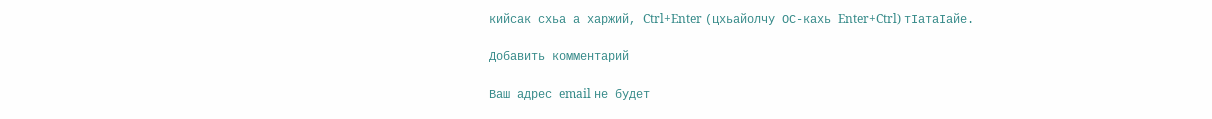кийсак схьа а харжий, Ctrl+Enter (цхьайолчу ОС-кахь Enter+Ctrl) тIатаIайе.

Добавить комментарий

Ваш адрес email не будет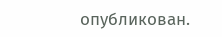опубликован.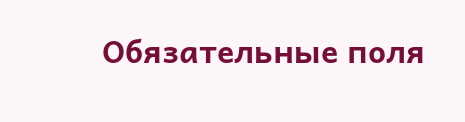Обязательные поля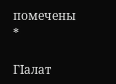помечены *

ГIалат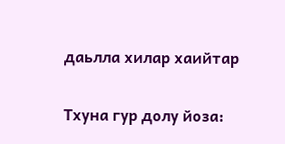даьлла хилар хаийтар

Тхуна гур долу йоза: